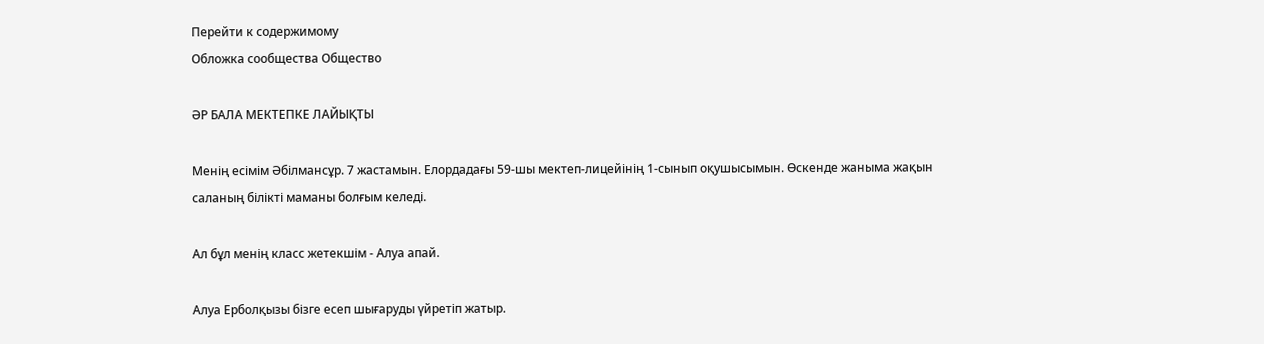Перейти к содержимому
Обложка сообщества Общество

ӘР БАЛА МЕКТЕПКЕ ЛАЙЫҚТЫ

Менің есімім Әбілмансұр. 7 жастамын. Елордадағы 59-шы мектеп-лицейінің 1-сынып оқушысымын. Өскенде жаныма жақын саланың білікті маманы болғым келеді.

Ал бұл менің класс жетекшім - Алуа апай.

Алуа Ерболқызы бізге есеп шығаруды үйретіп жатыр.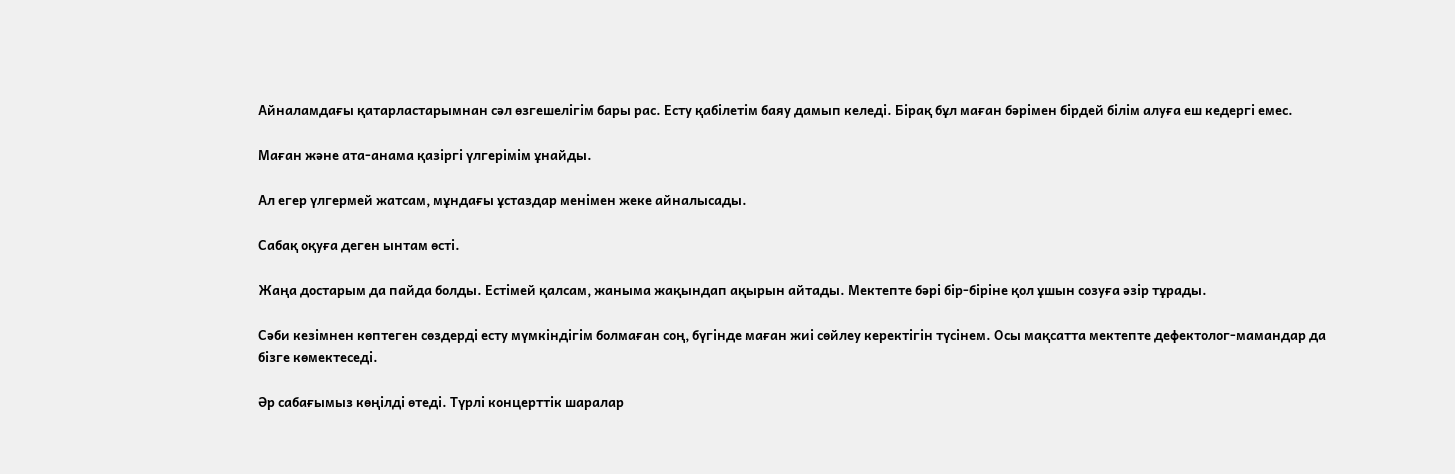Айналамдағы қатарластарымнан сәл өзгешелігім бары рас. Есту қабілетім баяу дамып келеді. Бірақ бұл маған бәрімен бірдей білім алуға еш кедергі емес.

Маған және ата-анама қазіргі үлгерімім ұнайды.

Ал егер үлгермей жатсам, мұндағы ұстаздар менімен жеке айналысады.

Сабақ оқуға деген ынтам өсті.

Жаңа достарым да пайда болды. Естімей қалсам, жаныма жақындап ақырын айтады. Мектепте бәрі бір-біріне қол ұшын созуға әзір тұрады.

Сәби кезімнен көптеген сөздерді есту мүмкіндігім болмаған соң, бүгінде маған жиі сөйлеу керектігін түсінем. Осы мақсатта мектепте дефектолог-мамандар да бізге көмектеседі.

Әр сабағымыз көңілді өтеді. Түрлі концерттік шаралар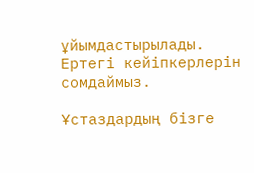ұйымдастырылады. Ертегі кейіпкерлерін сомдаймыз.

Ұстаздардың бізге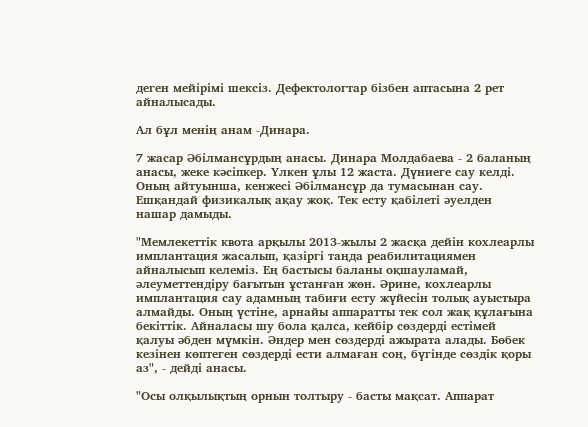деген мейірімі шексіз. Дефектологтар бізбен аптасына 2 рет айналысады.

Ал бұл менің анам -Динара.

7 жасар Әбілмансұрдың анасы. Динара Молдабаева - 2 баланың анасы, жеке кәсіпкер. Үлкен ұлы 12 жаста. Дүниеге сау келді. Оның айтуынша, кенжесі Әбілмансұр да тумасынан сау. Ешқандай физикалық ақау жоқ. Тек есту қабілеті әуелден нашар дамыды.

"Мемлекеттік квота арқылы 2013-жылы 2 жасқа дейін кохлеарлы имплантация жасалып, қазіргі таңда реабилитациямен айналысып келеміз. Ең бастысы баланы оқшауламай, әлеуметтендіру бағытын ұстанған жөн. Әрине, кохлеарлы имплантация сау адамның табиғи есту жүйесін толық ауыстыра алмайды. Оның үстіне, арнайы аппаратты тек сол жақ құлағына бекіттік. Айналасы шу бола қалса, кейбір сөздерді естімей қалуы әбден мүмкін. Әндер мен сөздерді ажырата алады. Бөбек кезінен көптеген сөздерді ести алмаған соң, бүгінде сөздік қоры аз", - дейді анасы.

"Осы олқылықтың орнын толтыру - басты мақсат. Аппарат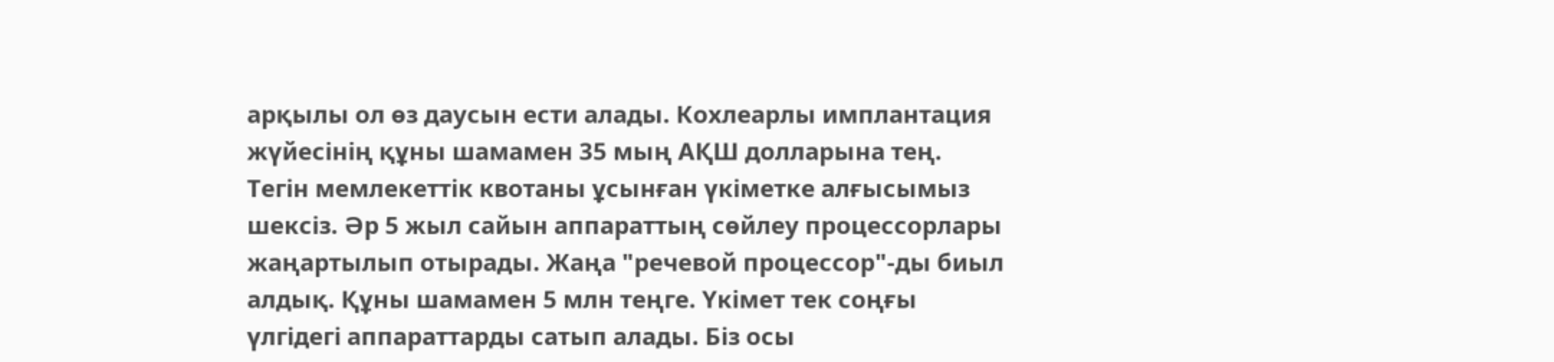арқылы ол өз даусын ести алады. Кохлеарлы имплантация жүйесінің құны шамамен 35 мың АҚШ долларына тең. Тегін мемлекеттік квотаны ұсынған үкіметке алғысымыз шексіз. Әр 5 жыл сайын аппараттың сөйлеу процессорлары жаңартылып отырады. Жаңа "речевой процессор"-ды биыл алдық. Құны шамамен 5 млн теңге. Үкімет тек соңғы үлгідегі аппараттарды сатып алады. Біз осы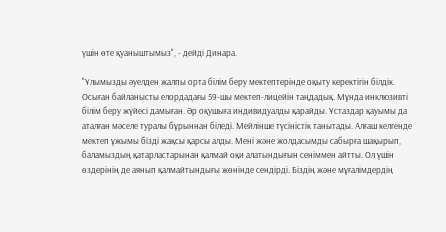үшін өте қуаныштымыз", - дейді Динара.

"Ұлымызды әуелден жалпы орта білім беру мектептерінде оқыту керектігін білдік. Осыған байланысты елордадағы 59-шы мектеп-лицейін таңдадық. Мұнда инклюзивті білім беру жүйесі дамыған. Әр оқушыға индивидуалды қарайды. Ұстаздар қауымы да аталған мәселе туралы бұрыннан біледі. Мейлінше түсіністік танытады. Алғаш келгенде мектеп ұжымы бізді жақсы қарсы алды. Мені және жолдасымды сабырға шақырып, баламыздың қатарластарынан қалмай оқи алатындығын сеніммен айтты. Ол үшін өздерінің де аянып қалмайтындығы жөнінде сендірді. Біздің және мұғалімдердің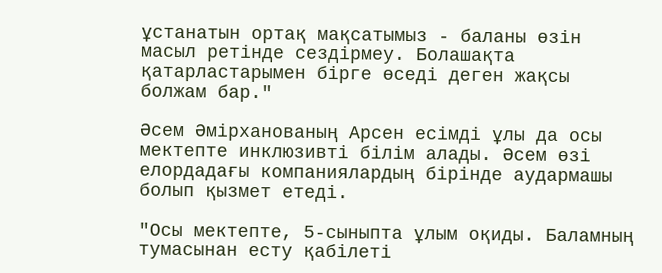ұстанатын ортақ мақсатымыз - баланы өзін масыл ретінде сездірмеу. Болашақта қатарластарымен бірге өседі деген жақсы болжам бар."

Әсем Әмірханованың Арсен есімді ұлы да осы мектепте инклюзивті білім алады. Әсем өзі елордадағы компаниялардың бірінде аудармашы болып қызмет етеді.

"Осы мектепте, 5-сыныпта ұлым оқиды. Баламның тумасынан есту қабілеті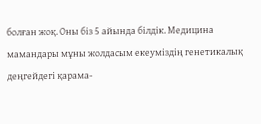болған жоқ. Оны біз 5 айында білдік. Медицина мамандары мұны жолдасым екеуміздің генетикалық деңгейдегі қарама-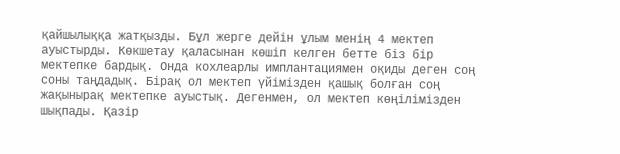қайшылыққа жатқызды. Бұл жерге дейін ұлым менің 4 мектеп ауыстырды. Көкшетау қаласынан көшіп келген бетте біз бір мектепке бардық. Онда кохлеарлы имплантациямен оқиды деген соң соны таңдадық. Бірақ ол мектеп үйімізден қашық болған соң жақынырақ мектепке ауыстық. Дегенмен, ол мектеп көңілімізден шықпады. Қазір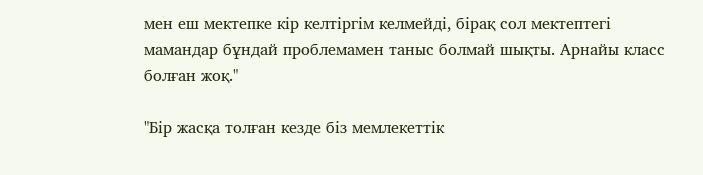мен еш мектепке кір келтіргім келмейді, бірақ сол мектептегі мамандар бұндай проблемамен таныс болмай шықты. Арнайы класс болған жоқ."

"Бір жасқа толған кезде біз мемлекеттік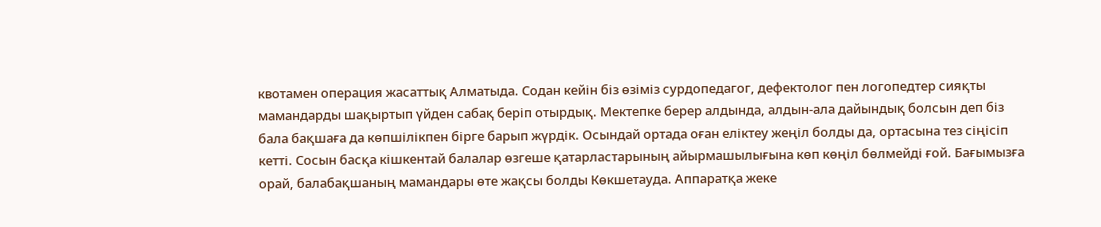квотамен операция жасаттық Алматыда. Содан кейін біз өзіміз сурдопедагог, дефектолог пен логопедтер сияқты мамандарды шақыртып үйден сабақ беріп отырдық. Мектепке берер алдында, алдын-ала дайындық болсын деп біз бала бақшаға да көпшілікпен бірге барып жүрдік. Осындай ортада оған еліктеу жеңіл болды да, ортасына тез сіңісіп кетті. Сосын басқа кішкентай балалар өзгеше қатарластарының айырмашылығына көп көңіл бөлмейді ғой. Бағымызға орай, балабақшаның мамандары өте жақсы болды Көкшетауда. Аппаратқа жеке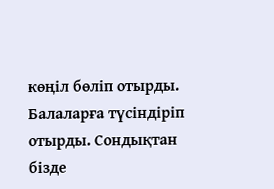көңіл бөліп отырды. Балаларға түсіндіріп отырды. Сондықтан бізде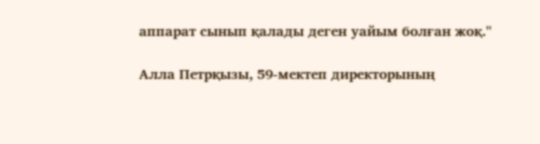аппарат сынып қалады деген уайым болған жоқ."

Алла Петрқызы, 59-мектеп директорының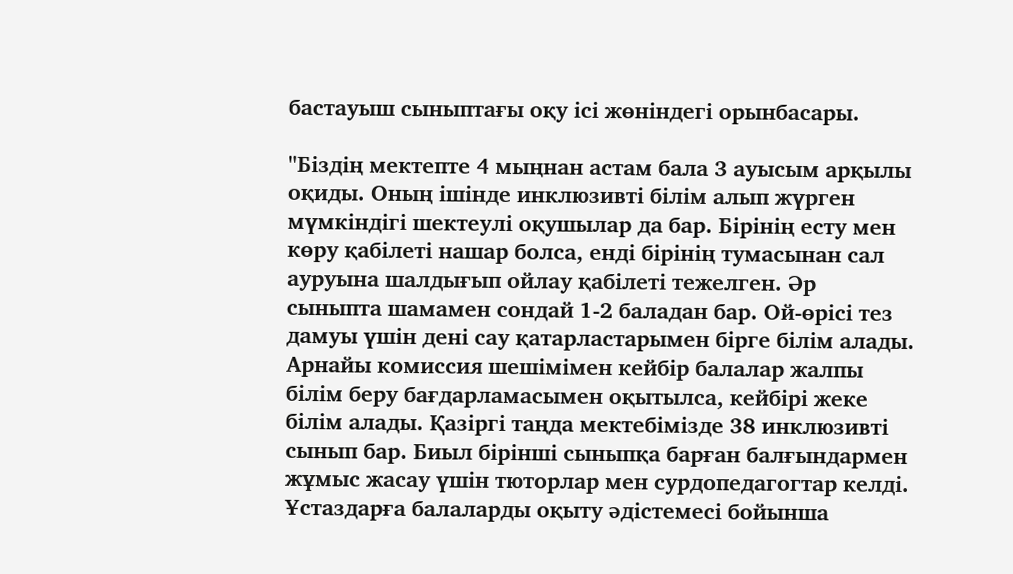бастауыш сыныптағы оқу ісі жөніндегі орынбасары.

"Біздің мектепте 4 мыңнан астам бала 3 ауысым арқылы оқиды. Оның ішінде инклюзивті білім алып жүрген мүмкіндігі шектеулі оқушылар да бар. Бірінің есту мен көру қабілеті нашар болса, енді бірінің тумасынан сал ауруына шалдығып ойлау қабілеті тежелген. Әр сыныпта шамамен сондай 1-2 баладан бар. Ой-өрісі тез дамуы үшін дені сау қатарластарымен бірге білім алады. Арнайы комиссия шешімімен кейбір балалар жалпы білім беру бағдарламасымен оқытылса, кейбірі жеке білім алады. Қазіргі таңда мектебімізде 38 инклюзивті сынып бар. Биыл бірінші сыныпқа барған балғындармен жұмыс жасау үшін тюторлар мен сурдопедагогтар келді. Ұстаздарға балаларды оқыту әдістемесі бойынша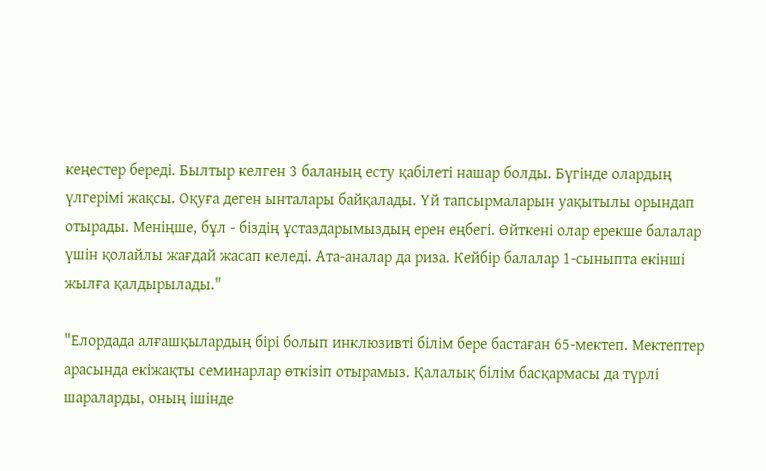кеңестер береді. Былтыр келген 3 баланың есту қабілеті нашар болды. Бүгінде олардың үлгерімі жақсы. Оқуға деген ынталары байқалады. Үй тапсырмаларын уақытылы орындап отырады. Меніңше, бұл - біздің ұстаздарымыздың ерен еңбегі. Өйткені олар ерекше балалар үшін қолайлы жағдай жасап келеді. Ата-аналар да риза. Кейбір балалар 1-сыныпта екінші жылға қалдырылады."

"Елордада алғашқылардың бірі болып инклюзивті білім бере бастаған 65-мектеп. Мектептер арасында екіжақты семинарлар өткізіп отырамыз. Қалалық білім басқармасы да түрлі шараларды, оның ішінде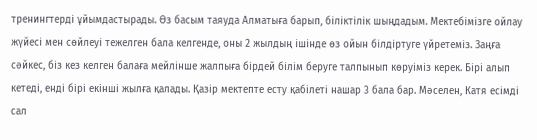тренингтерді ұйымдастырады. Өз басым таяуда Алматыға барып, біліктілік шыңдадым. Мектебімізге ойлау жүйесі мен сөйлеуі тежелген бала келгенде, оны 2 жылдың ішінде өз ойын білдіртуге үйретеміз. Заңға сәйкес, біз кез келген балаға мейлінше жалпыға бірдей білім беруге талпынып көруіміз керек. Бірі алып кетеді, енді бірі екінші жылға қалады. Қазір мектепте есту қабілеті нашар 3 бала бар. Мәселен, Катя есімді сал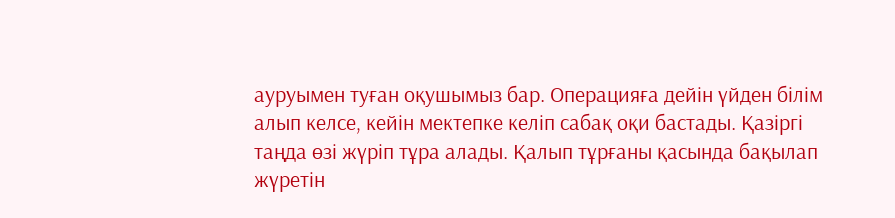ауруымен туған оқушымыз бар. Операцияға дейін үйден білім алып келсе, кейін мектепке келіп сабақ оқи бастады. Қазіргі таңда өзі жүріп тұра алады. Қалып тұрғаны қасында бақылап жүретін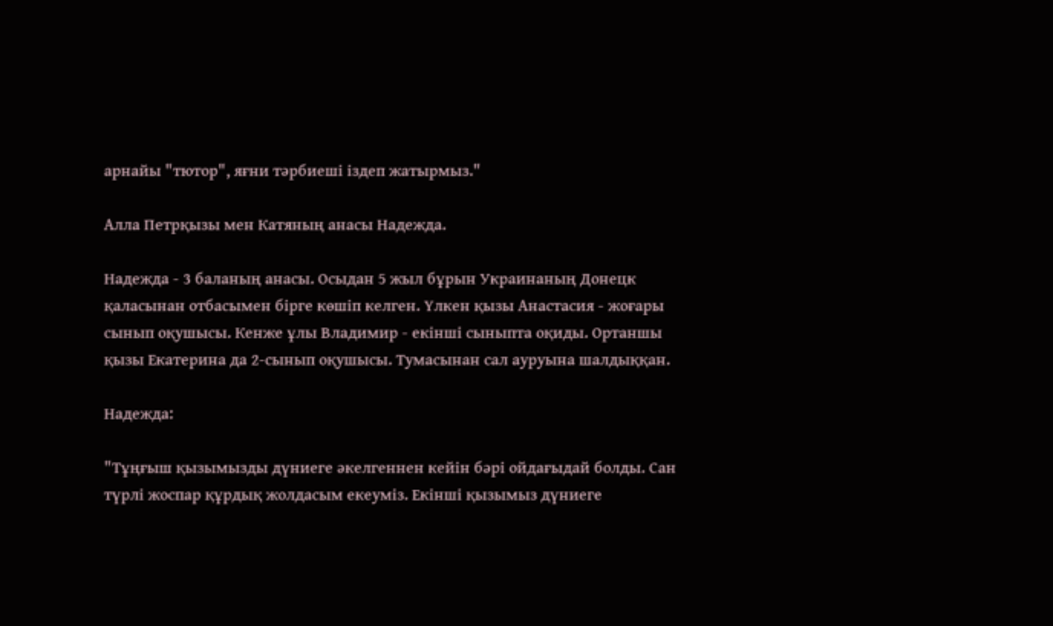арнайы "тютор", яғни тәрбиеші іздеп жатырмыз."

Алла Петрқызы мен Катяның анасы Надежда.

Надежда - 3 баланың анасы. Осыдан 5 жыл бұрын Украинаның Донецк қаласынан отбасымен бірге көшіп келген. Үлкен қызы Анастасия - жоғары сынып оқушысы. Кенже ұлы Владимир - екінші сыныпта оқиды. Ортаншы қызы Екатерина да 2-сынып оқушысы. Тумасынан сал ауруына шалдыққан.

Надежда:

"Тұңғыш қызымызды дүниеге әкелгеннен кейін бәрі ойдағыдай болды. Сан түрлі жоспар құрдық жолдасым екеуміз. Екінші қызымыз дүниеге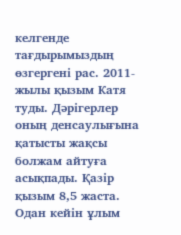келгенде тағдырымыздың өзгергені рас. 2011-жылы қызым Катя туды. Дәрігерлер оның денсаулығына қатысты жақсы болжам айтуға асықпады. Қазір қызым 8,5 жаста. Одан кейін ұлым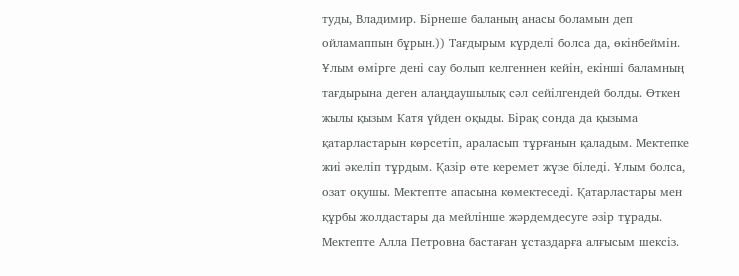туды, Владимир. Бірнеше баланың анасы боламын деп ойламаппын бұрын.)) Тағдырым күрделі болса да, өкінбеймін. Ұлым өмірге дені сау болып келгеннен кейін, екінші баламның тағдырына деген алаңдаушылық сәл сейілгендей болды. Өткен жылы қызым Катя үйден оқыды. Бірақ сонда да қызыма қатарластарын көрсетіп, араласып тұрғанын қаладым. Мектепке жиі әкеліп тұрдым. Қазір өте керемет жүзе біледі. Ұлым болса, озат оқушы. Мектепте апасына көмектеседі. Қатарластары мен құрбы жолдастары да мейлінше жәрдемдесуге әзір тұрады. Мектепте Алла Петровна бастаған ұстаздарға алғысым шексіз.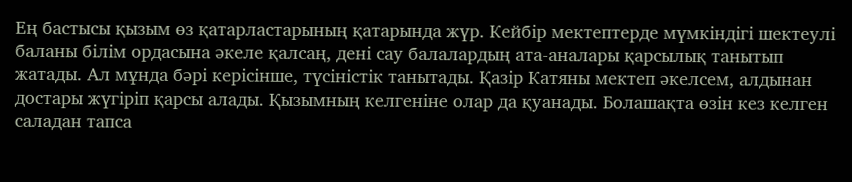Ең бастысы қызым өз қатарластарының қатарында жүр. Кейбір мектептерде мүмкіндігі шектеулі баланы білім ордасына әкеле қалсаң, дені сау балалардың ата-аналары қарсылық танытып жатады. Ал мұнда бәрі керісінше, түсіністік танытады. Қазір Катяны мектеп әкелсем, алдынан достары жүгіріп қарсы алады. Қызымның келгеніне олар да қуанады. Болашақта өзін кез келген саладан тапса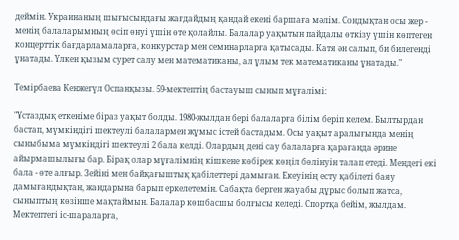деймін. Украинаның шығысындағы жағдайдың қандай екені баршаға мәлім. Сондықтан осы жер - менің балаларымның өсіп өнуі үшін өте қолайлы. Балалар уақытын пайдалы өткізу үшін көптеген концерттік бағдарламаларға, конкурстар мен семинарларға қатысады. Катя ән салып, би билегенді ұнатады. Үлкен қызым сурет салу мен математиканы, ал ұлым тек математиканы ұнатады."

Темірбаева Кенжегүл Оспанқызы. 59-мектептің бастауыш сынып мұғалімі:

"Ұстаздық еткеніме біраз уақыт болды. 1980-жылдан бері балаларға білім беріп келем. Былтырдан бастап, мүмкіндігі шектеулі балалармен жұмыс істей бастадым. Осы уақыт аралығында менің сыныбыма мүмкіндігі шектеулі 2 бала келді. Олардың дені сау балаларға қарағанда әрине айырмашылығы бар. Бірақ олар мұғалімнің кішкене көбірек көңіл бөлінуін талап етеді. Мендегі екі бала - өте алғыр. Зейіні мен байқағыштық қабілеттері дамыған. Екеуінің есту қабілеті баяу дамығандықтан, жандарына барып еркелетемін. Сабақта берген жауабы дұрыс болып жатса, сыныптың көзінше мақтаймын. Балалар көшбасшы болғысы келеді. Спортқа бейім, жылдам. Мектептегі іс-шараларға,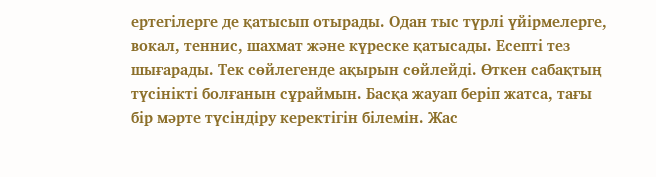ертегілерге де қатысып отырады. Одан тыс түрлі үйірмелерге, вокал, теннис, шахмат және күреске қатысады. Есепті тез шығарады. Тек сөйлегенде ақырын сөйлейді. Өткен сабақтың түсінікті болғанын сұраймын. Басқа жауап беріп жатса, тағы бір мәрте түсіндіру керектігін білемін. Жас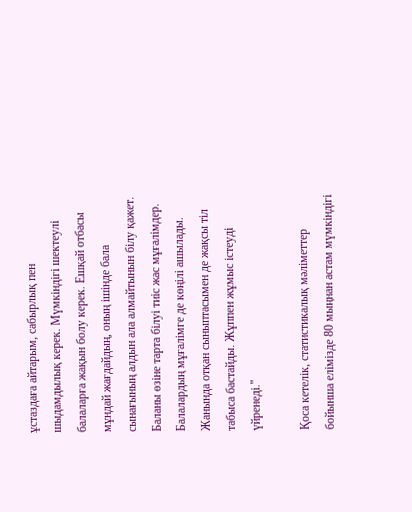ұстаздаға айтарым, сабырлық пен шыдамдылық керек. Мүмкіндігі шектеулі балаларға жақын болу керек. Ешқай отбасы мұндай жағдайдың, оның ішінде бала сынағының алдын ала алмайтынын білу қажет. Баланы өзіне тарта білуі тиіс жас мұғалімдер. Балалардың мұғалімге де көңілі ашылады. Жанында отқан сыныптасымен де жақсы тіл табыса бастайды. Жұппен жұмыс істеуді үйренеді."

Қоса кетелік, статистикалық мәліметтер бойынша елімізде 80 мыңнан астам мүмкіндігі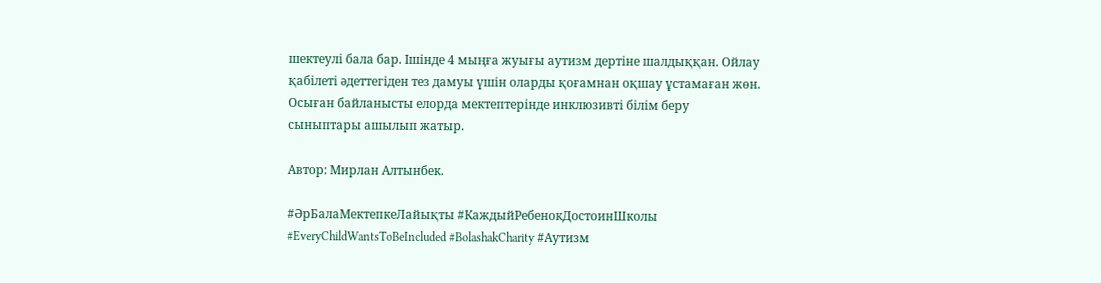шектеулі бала бар. Ішінде 4 мыңға жуығы аутизм дертіне шалдыққан. Ойлау қабілеті әдеттегіден тез дамуы үшін оларды қоғамнан оқшау ұстамаған жөн. Осыған байланысты елорда мектептерінде инклюзивті білім беру сыныптары ашылып жатыр.

Автор: Мирлан Алтынбек.

#ӘрБалаМектепкеЛайықты #КаждыйРебенокДостоинШколы #EveryChildWantsToBeIncluded #BolashakCharity #Аутизм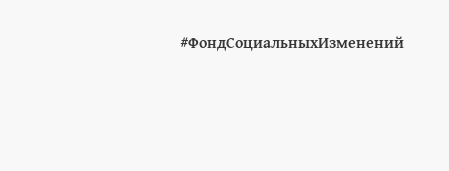#ФондСоциальныхИзменений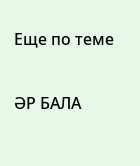Еще по теме

ӘР БАЛА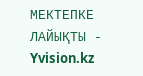МЕКТЕПКЕ ЛАЙЫҚТЫ - Yvision.kz